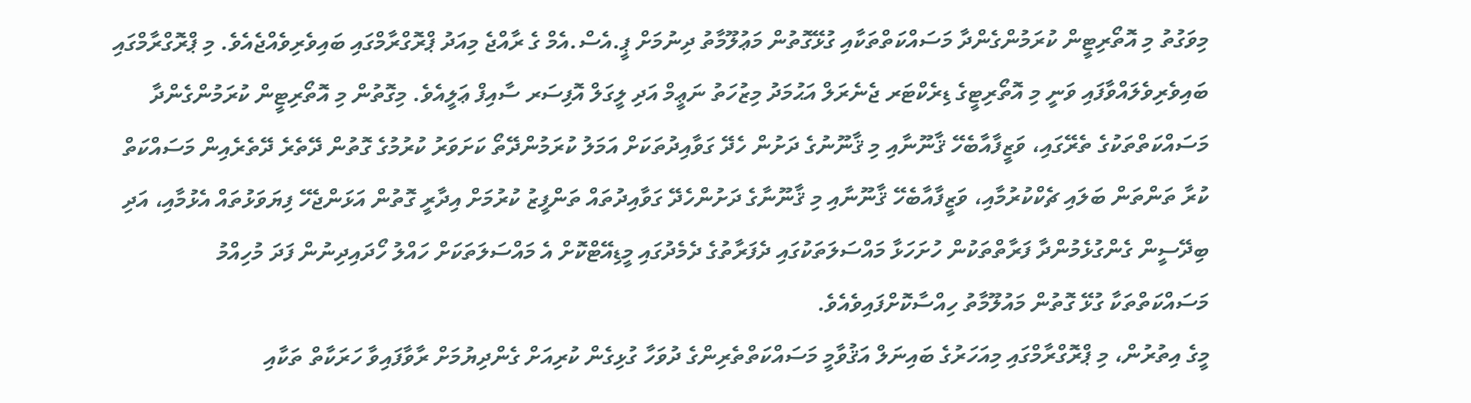މިވަގުތު މި އޮތޯރިޓީން ކުރަމުންގެންދާ މަސައްކަތްތަކާއި ގުޅޭގޮތުން މަޢުލޫމާތު ދިނުމަށް ޕީ.އެސް.އެމް ގެ ރާއްޖެ މިއަދު ޕްރޮގްރާމްގައި ބައިވެރިވެއްޖެއެވެ. މި ޕްރޮގްރާމްގައި ބައިވެރިވެލައްވާފައި ވަނީ މި އޮތޯރިޓީގެ ޑިރެކްޓަރ ޖެނެރަލް އަޙުމަދު މިޒުހަތު ނަޢީމް އަދި ލީގަލް އޮފިސަރ ސާއިފް ޢަލީއެވެ. މިގޮތުން މި އޮތޯރިޓީން ކުރަމުންގެންދާ މަސައްކަތްތަކުގެ ތެރޭގައި، ވަޒީފާއާބެހޭ ޤާނޫނާއި މި ޤާނޫނުގެ ދަށުން ހެދޭ ގަވާއިދުތަކަށް އަމަލު ކުރަމުންދޭތޯ ކަށަވަރު ކުރުމުގެ ގޮތުން ދޭތެރެ ދޭތެރެއިން މަސައްކަތް ކުރާ ތަންތަން ބަލައި ޗެކްކުރުމާއި، ވަޒީފާއާބެހޭ ޤާނޫނާއި މި ޤާނޫނާގެ ދަށުންހެދޭ ގަވާއިދުތައް ތަންފީޒު ކުރުމަށް އިދާރީ ގޮތުން އަޅަންޖެހޭ ފިޔަވަޅުތައް އެޅުމާއި، އަދި ބިދޭސީން ގެންގުޅެމުންދާ ފަރާތްތަކުން ހުށަހަޅާ މައްސަލަތަކުގައި ދެފަރާތުގެ ދެމެދުގައި މީޑިއޭޓްކޮށް އެ މައްސަލަތަކަށް ހައްލު ހޯދައިދިނުން ފަދަ މުހިއްމު މަސައްކަތްތަކާ ގުޅޭ ގޮތުން މައުލޫމާތު ހިއްސާކޮށްފައިވެއެވެ.
މީގެ އިތުރުން، މި ޕްރޮގްރާމްގައި މިއަހަރުގެ ބައިނަލް އަޤުވާމީ މަސައްކަތްތެރިންގެ ދުވަހާ ގުޅިގެން ކުރިއަށް ގެންދިޔުމަށް ރާވާފައިވާ ހަރަކާތް ތަކާއި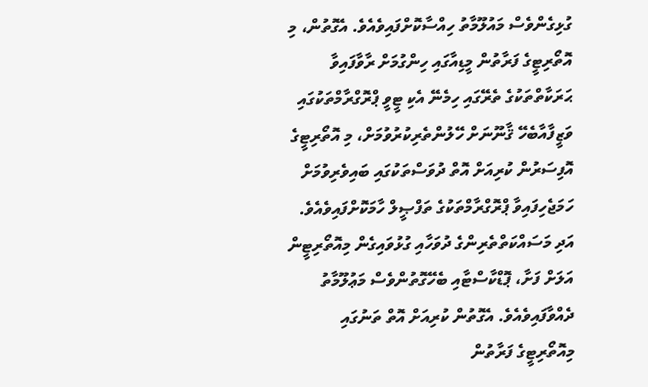ގުޅިގެންވެސް މައުލޫމާތު ހިއްސާކޮށްފައިވެއެވެ. އެގޮތުން، މި އޮތޯރިޓީގެ ފަރާތުން މީޑިއާގައި ހިންގުމަށް ރާވާފައިވާ ޙަރަކާތްތަކުގެ ތެރޭގައި ހިމެނޭ އެކި ޓީވީ ޕްރޮގްރާމްތަކުގައި ވަޒީފާއާބެހޭ ޤާނޫނަށް ހޭލުންތެރިކުރުވުމަށް، މި އޮތޯރިޓީގެ އޮފިސަރުން ކުރިއަށް އޮތް ދުވަސްތަކުގައި ބައިވެރިވުމަށް ހަމަޖެހިފައިވާ ޕްރޮގްރާމްތަކުގެ ތަފްޞީލް ހާމަކޮށްފައިވެއެވެ. އަދި މަސައްކަތްތެރިންގެ ދުވަހާއި ގުޅުވައިގެން މިއޮތޯރިޓީން އަލަށް ފަށާ، ޕޮޑްކާސްޓާއި ބެހޭގޮތުންވެސް މަޢުލޫމާތު ދެއްވާފައިވެއެވެ. އެގޮތުން ކުރިއަށް އޮތް ތަނުގައި މިއޮތޯރިޓީގެ ފަރާތުން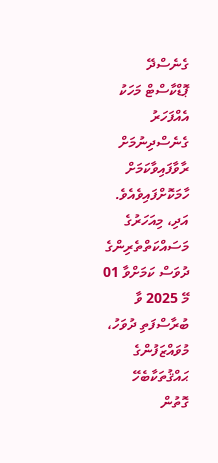ގެނެސްދޭ ޕޮޑްކާސްޓް މަހަކު އެއްފަހަރު ގެނެސްދިނުމަށް ރާވާފައިވާކަމަށް ހާމަކޮށްފައިވެއެވެ. އަދި، މިއަހަރުގެ މަސައްކަތްތެރިންގެ ދުވަސް ކަމަށްވާ 01 މޭ 2025 ވާ ބުރާސްފަތި ދުވަހު، މުވައްޒަފުންގެ ޙައްޤުތަކާބެހޭ ގޮތުން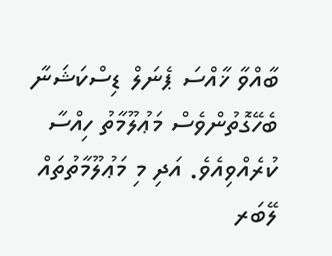ބާއްވާ ޚާއްސަ ޕެނަލް ޑިސްކަޝަނާ ބެހޭގޮތުންވެސް މަޢުލޫމާތު ހިއްސާ ކުރެއްވިއެވެ. އަދި މި މަޢުލޫމާތުތައް ލޭބަރ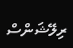ރިލޭޝަންސް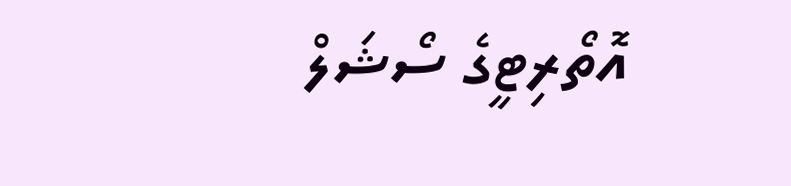އޮތޯރިޓީގެ ސޯޝަލް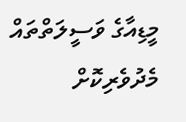މީޑިއާގެ ވަސީލަތްތައް މެދުވެރިކޮށް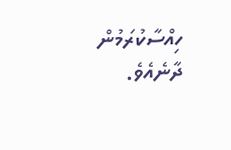ހިއްސާކުރަމުން ދާނެއެވެ.